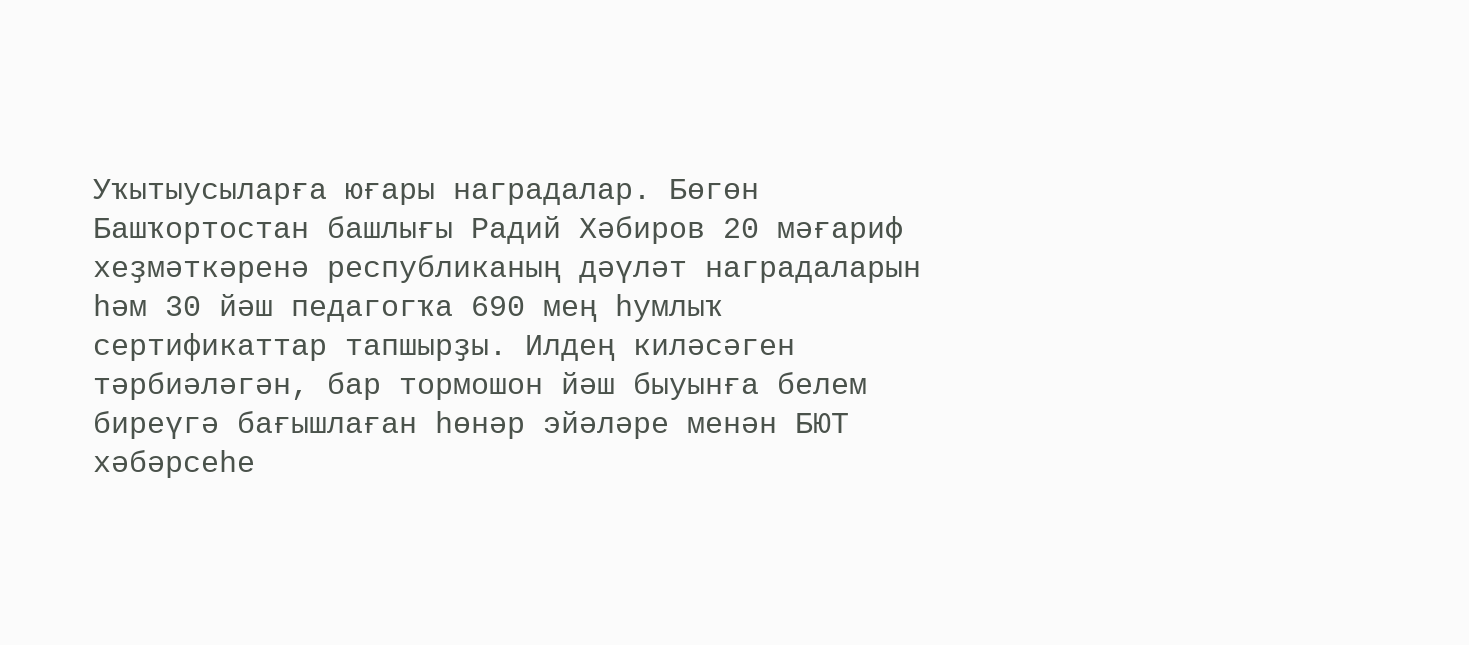Уҡытыусыларға юғары наградалар. Бөгөн Башҡортостан башлығы Радий Хәбиров 20 мәғариф хеҙмәткәренә республиканың дәүләт наградаларын һәм 30 йәш педагогҡа 690 мең һумлыҡ сертификаттар тапшырҙы. Илдең киләсәген тәрбиәләгән, бар тормошон йәш быуынға белем биреүгә бағышлаған һөнәр эйәләре менән БЮТ хәбәрсеһе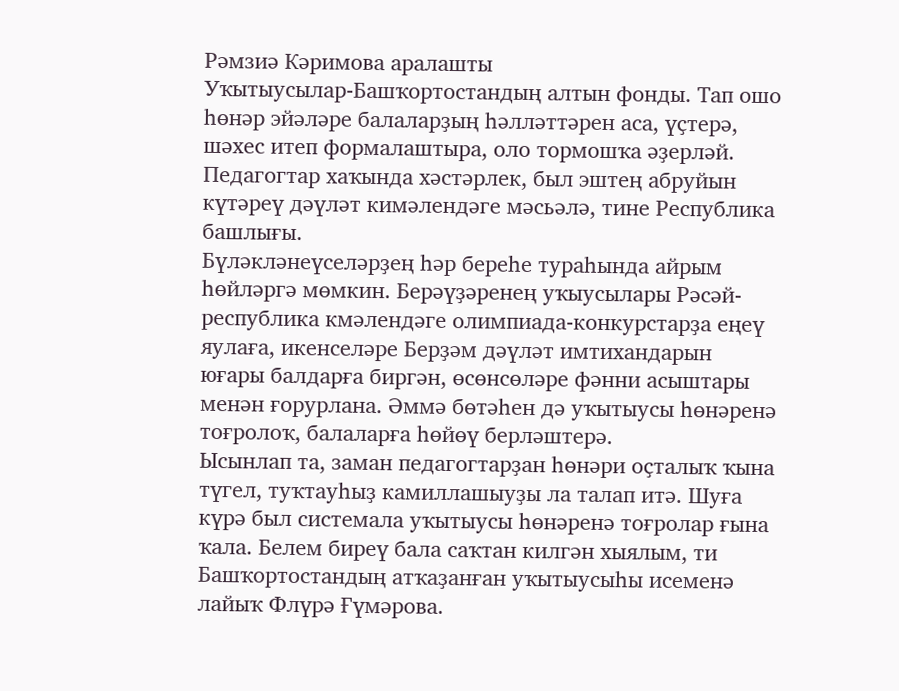Рәмзиә Кәримова аралашты
Уҡытыусылар-Башҡортостандың алтын фонды. Тап ошо һөнәр эйәләре балаларҙың һәлләттәрен аса, үҫтерә, шәхес итеп формалаштыра, оло тормошҡа әҙерләй. Педагогтар хаҡында хәстәрлек, был эштең абруйын күтәреү дәүләт кимәлендәге мәсьәлә, тине Республика башлығы.
Бүләкләнеүселәрҙең һәр береһе тураһында айрым һөйләргә мөмкин. Берәүҙәренең уҡыусылары Рәсәй- республика кмәлендәге олимпиада-конкурстарҙа еңеү яулаға, икенселәре Берҙәм дәүләт имтихандарын юғары балдарға биргән, өсөнсөләре фәнни асыштары менән ғорурлана. Әммә бөтәһен дә уҡытыусы һөнәренә тоғролоҡ, балаларға һөйөү берләштерә.
Ысынлап та, заман педагогтарҙан һөнәри оҫталыҡ ҡына түгел, туҡтауһыҙ камиллашыуҙы ла талап итә. Шуға күрә был системала уҡытыусы һөнәренә тоғролар ғына ҡала. Белем биреү бала саҡтан килгән хыялым, ти Башҡортостандың атҡаҙанған уҡытыусыһы исеменә лайыҡ Флүрә Ғүмәрова.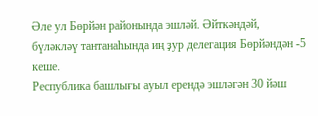Әле ул Бөрйән районында эшләй. Әйткәндәй, бүләкләү тантанаһында иң ҙур делегация Бөрйәндән -5 кеше.
Республика башлығы ауыл ерендә эшләгән 30 йәш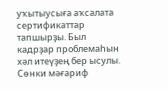уҡытыусыға аҡсалата сертификаттар тапшырҙы. Был кадрҙар проблемаһын хәл итеүҙең бер ысулы. Сөнки мәғариф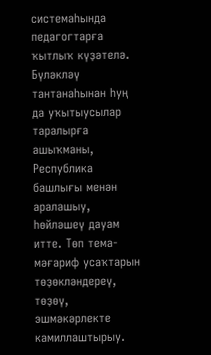системаһында педагогтарға ҡытлыҡ күҙәтелә.
Бүләкләү тантанаһынан һуң да уҡытыусылар таралырға ашыҡманы, Республика башлығы менән аралашыу, һөйләшеү дауам итте. Төп тема-мәғариф усаҡтарын төҙөкләндереү, төҙөү, эшмәкәрлекте камиллаштырыу.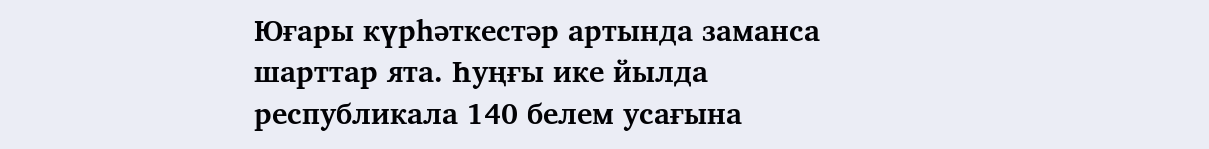Юғары күрһәткестәр артында заманса шарттар ята. Һуңғы ике йылда республикала 140 белем усағына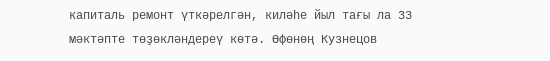капиталь ремонт үткәрелгән, киләһе йыл тағы ла 33 мәктәпте төҙөкләндереү көтә. Өфөнөң Кузнецов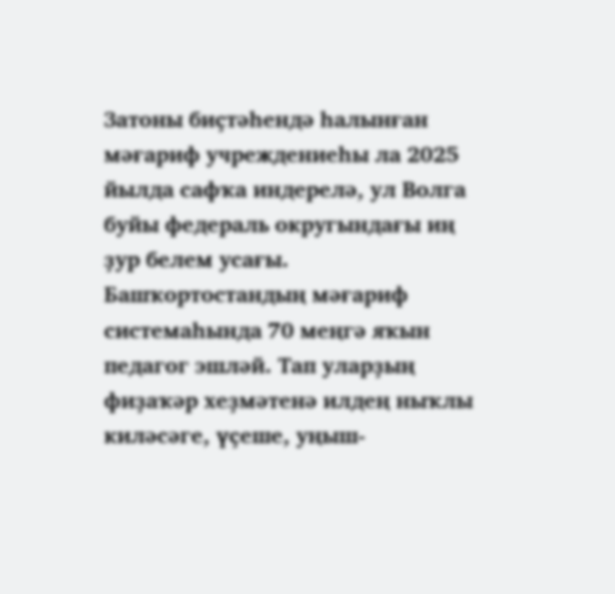Затоны биҫтәһендә һалынған мәғариф учреждениеһы ла 2025 йылда сафҡа индерелә, ул Волга буйы федераль округындағы иң ҙур белем усағы.
Башҡортостандың мәғариф системаһында 70 меңгә яҡын педагог эшләй. Тап уларҙың фиҙаҡәр хеҙмәтенә илдең ныҡлы киләсәге, үҫеше, уңыш-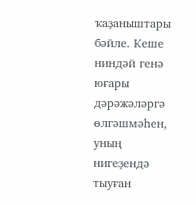ҡаҙаныштары бәйле. Кеше ниндәй генә юғары дәрәжәләргә өлгәшмәһен, уның нигеҙендә тыуған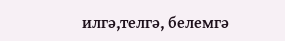илгә,телгә, белемгә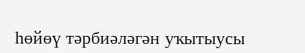һөйөү тәрбиәләгән уҡытыусы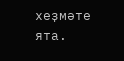хеҙмәте ята.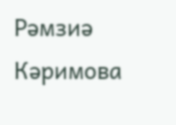Рәмзиә Кәримова